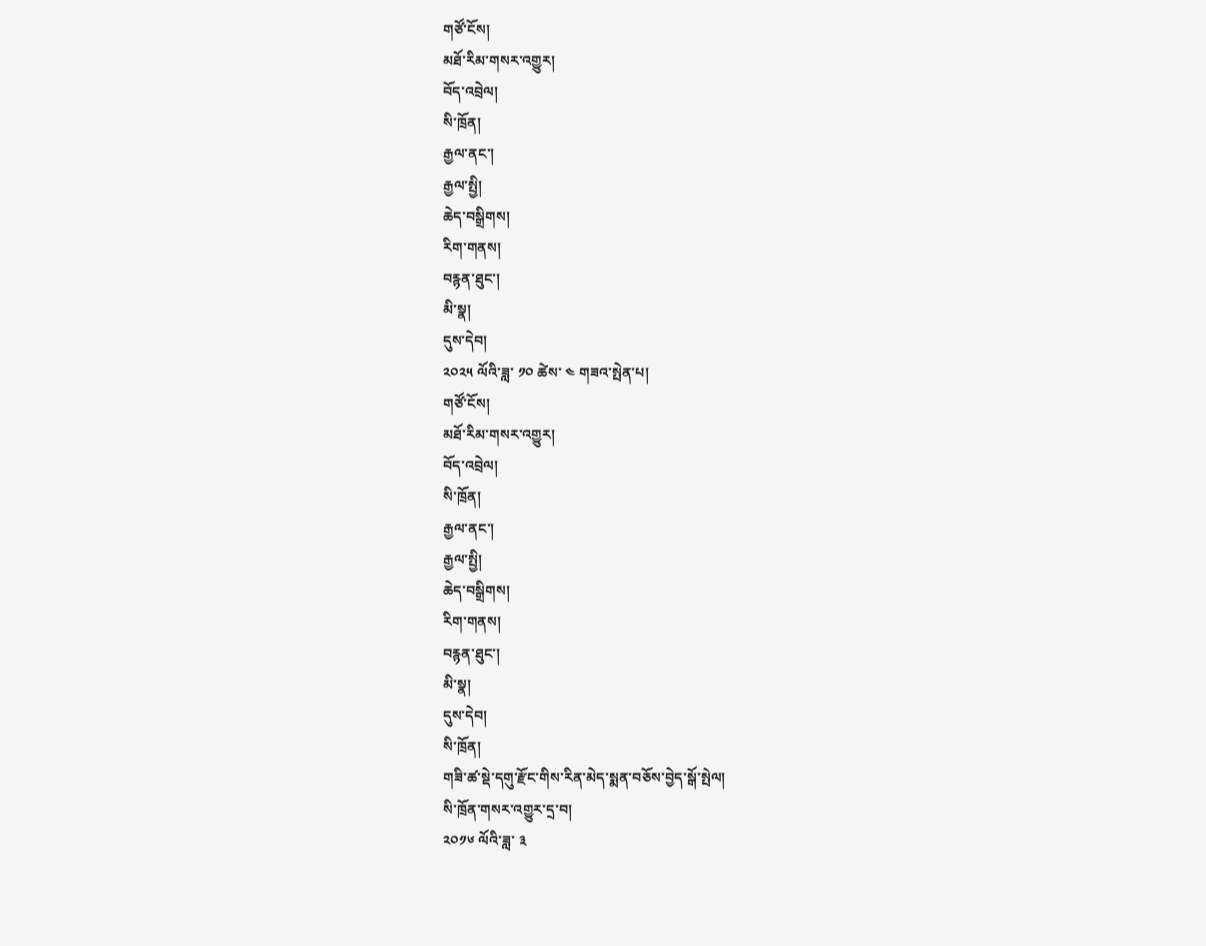གཙོ་ངོས།
མཐོ་རིམ་གསར་འགྱུར།
བོད་འབྲེལ།
སི་ཁྲོན།
རྒྱལ་ནང་།
རྒྱལ་སྤྱི།
ཆེད་བསྒྲིགས།
རིག་གནས།
བརྙན་ཐུང་།
མི་སྣ།
དུས་དེབ།
༢༠༢༥ ལོའི་ཟླ་ ༡༠ ཚེས་ ༤ གཟའ་སྤེན་པ།
གཙོ་ངོས།
མཐོ་རིམ་གསར་འགྱུར།
བོད་འབྲེལ།
སི་ཁྲོན།
རྒྱལ་ནང་།
རྒྱལ་སྤྱི།
ཆེད་བསྒྲིགས།
རིག་གནས།
བརྙན་ཐུང་།
མི་སྣ།
དུས་དེབ།
སི་ཁྲོན།
གཟི་ཚ་སྡེ་དགུ་རྫོང་གིས་རིན་མེད་སྨན་བཅོས་བྱེད་སྒོ་སྤེལ།
སི་ཁྲོན་གསར་འགྱུར་དྲ་བ།
༢༠༡༦ ལོའི་ཟླ་ ༣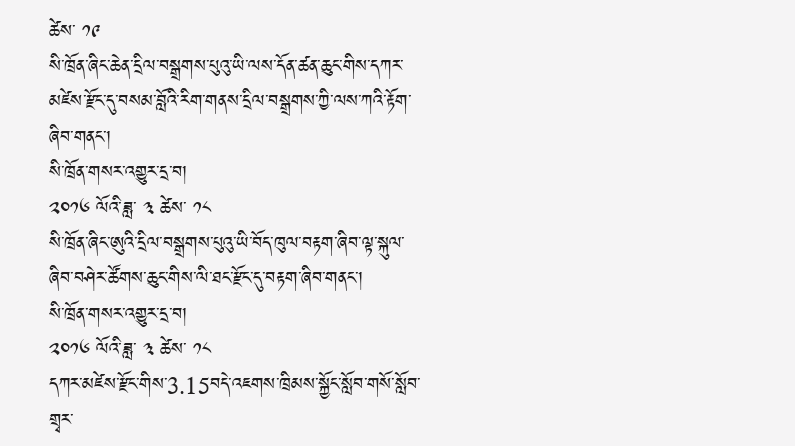ཚེས་ ༡༩
སི་ཁྲོན་ཞིང་ཆེན་དྲིལ་བསྒྲགས་པུའུ་ཡི་ལས་དོན་ཚན་ཆུང་གིས་དཀར་མཛེས་རྫོང་དུ་བསམ་བློའི་རིག་གནས་དྲིལ་བསྒྲགས་ཀྱི་ལས་ཀའི་རྟོག་ཞིབ་གནང་།
སི་ཁྲོན་གསར་འགྱུར་དྲ་བ།
༢༠༡༦ ལོའི་ཟླ་ ༣ ཚེས་ ༡༨
སི་ཁྲོན་ཞིང་ཨུའི་དྲིལ་བསྒྲགས་པུའུ་ཡི་བོད་ཁུལ་བརྟག་ཞིབ་ལྟ་སྐུལ་ཞིབ་བཤེར་ཚོགས་ཆུང་གིས་ལི་ཐང་རྫོང་དུ་བརྟག་ཞིབ་གནང་།
སི་ཁྲོན་གསར་འགྱུར་དྲ་བ།
༢༠༡༦ ལོའི་ཟླ་ ༣ ཚེས་ ༡༨
དཀར་མཛེས་རྫོང་གིས་3.15བདེ་འཇགས་ཁྲིམས་སྐྱོང་སློབ་གསོ་སློབ་གྲྭར་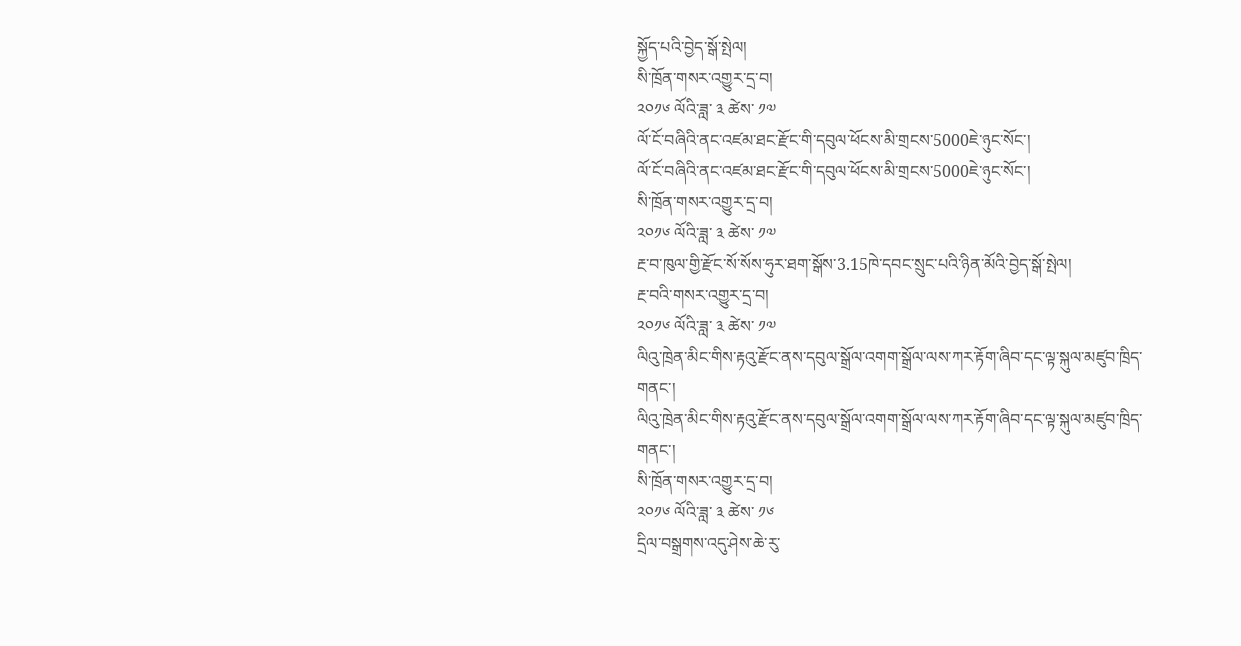སྐྱོད་པའི་བྱེད་སྒོ་སྤེལ།
སི་ཁྲོན་གསར་འགྱུར་དྲ་བ།
༢༠༡༦ ལོའི་ཟླ་ ༣ ཚེས་ ༡༧
ལོ་ངོ་བཞིའི་ནང་འཛམ་ཐང་རྫོང་གི་དབུལ་ཕོངས་མི་གྲངས་5000ཇེ་ཉུང་སོང་།
ལོ་ངོ་བཞིའི་ནང་འཛམ་ཐང་རྫོང་གི་དབུལ་ཕོངས་མི་གྲངས་5000ཇེ་ཉུང་སོང་།
སི་ཁྲོན་གསར་འགྱུར་དྲ་བ།
༢༠༡༦ ལོའི་ཟླ་ ༣ ཚེས་ ༡༧
རྔ་བ་ཁུལ་གྱི་རྫོང་སོ་སོས་ཧུར་ཐག་སྒོས་3.15ཁེ་དབང་སྲུང་པའི་ཉིན་མོའི་བྱེད་སྒོ་སྤེལ།
རྔ་བའི་གསར་འགྱུར་དྲ་བ།
༢༠༡༦ ལོའི་ཟླ་ ༣ ཚེས་ ༡༧
ལིའུ་ཁྲེན་མིང་གིས་རྟའུ་རྫོང་ནས་དབུལ་སྒྲོལ་འགག་སྒྲོལ་ལས་ཀར་རྟོག་ཞིབ་དང་ལྟ་སྐུལ་མཛུབ་ཁྲིད་གནང་།
ལིའུ་ཁྲེན་མིང་གིས་རྟའུ་རྫོང་ནས་དབུལ་སྒྲོལ་འགག་སྒྲོལ་ལས་ཀར་རྟོག་ཞིབ་དང་ལྟ་སྐུལ་མཛུབ་ཁྲིད་གནང་།
སི་ཁྲོན་གསར་འགྱུར་དྲ་བ།
༢༠༡༦ ལོའི་ཟླ་ ༣ ཚེས་ ༡༦
དྲིལ་བསྒྲགས་འདུ་ཤེས་ཆེ་རུ་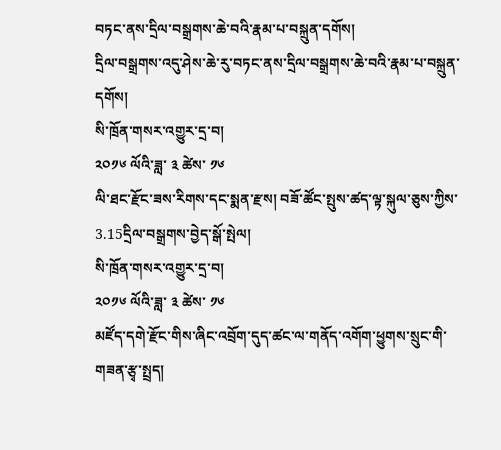བཏང་ནས་དྲིལ་བསྒྲགས་ཆེ་བའི་རྣམ་པ་བསྐྲུན་དགོས།
དྲིལ་བསྒྲགས་འདུ་ཤེས་ཆེ་རུ་བཏང་ནས་དྲིལ་བསྒྲགས་ཆེ་བའི་རྣམ་པ་བསྐྲུན་དགོས།
སི་ཁྲོན་གསར་འགྱུར་དྲ་བ།
༢༠༡༦ ལོའི་ཟླ་ ༣ ཚེས་ ༡༦
ལི་ཐང་རྫོང་ཟས་རིགས་དང་སྨན་རྫས། བཟོ་ཚོང་སྤུས་ཚད་ལྟ་སྐུལ་ཅུས་ཀྱིས་3.15དྲིལ་བསྒྲགས་བྱེད་སྒོ་སྤེལ།
སི་ཁྲོན་གསར་འགྱུར་དྲ་བ།
༢༠༡༦ ལོའི་ཟླ་ ༣ ཚེས་ ༡༦
མཛོད་དགེ་རྫོང་གིས་ཞིང་འབྲོག་དུད་ཚང་ལ་གནོད་འགོག་ཕྱུགས་སྲུང་གི་གཟན་རྩྭ་སྤྲད།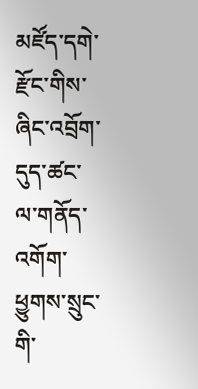མཛོད་དགེ་རྫོང་གིས་ཞིང་འབྲོག་དུད་ཚང་ལ་གནོད་འགོག་ཕྱུགས་སྲུང་གི་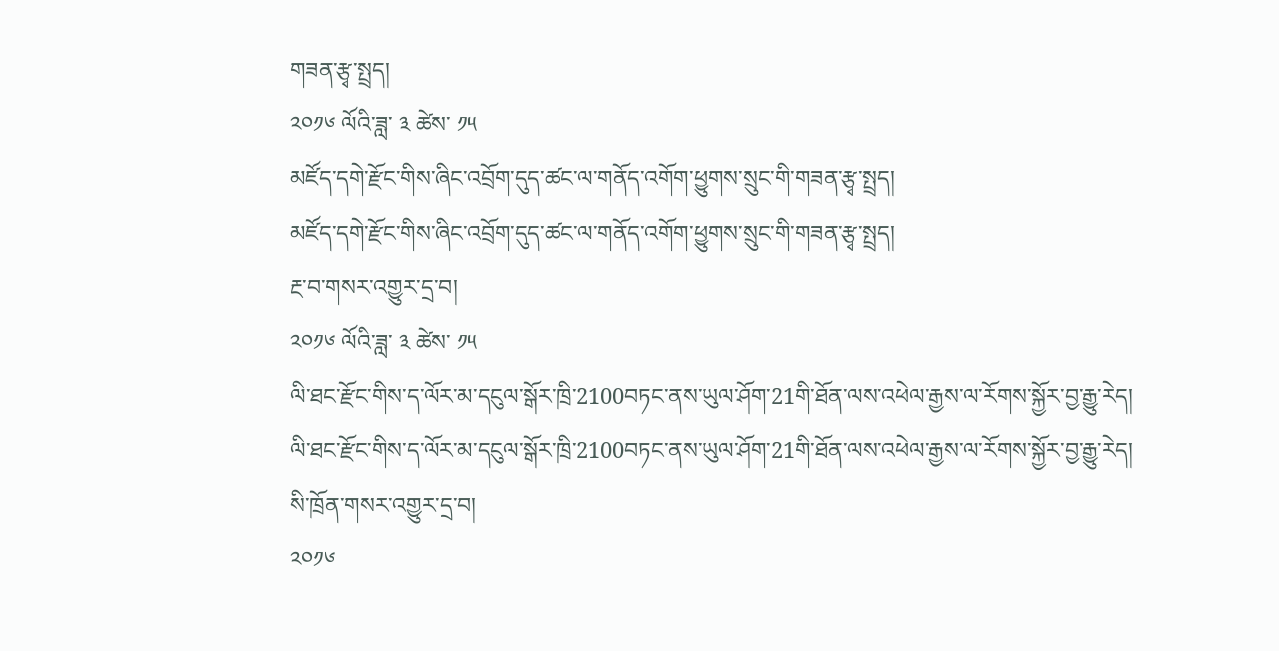གཟན་རྩྭ་སྤྲད།
༢༠༡༦ ལོའི་ཟླ་ ༣ ཚེས་ ༡༥
མཛོད་དགེ་རྫོང་གིས་ཞིང་འབྲོག་དུད་ཚང་ལ་གནོད་འགོག་ཕྱུགས་སྲུང་གི་གཟན་རྩྭ་སྤྲད།
མཛོད་དགེ་རྫོང་གིས་ཞིང་འབྲོག་དུད་ཚང་ལ་གནོད་འགོག་ཕྱུགས་སྲུང་གི་གཟན་རྩྭ་སྤྲད།
རྔ་བ་གསར་འགྱུར་དྲ་བ།
༢༠༡༦ ལོའི་ཟླ་ ༣ ཚེས་ ༡༥
ལི་ཐང་རྫོང་གིས་ད་ལོར་མ་དངུལ་སྒོར་ཁྲི་2100བཏང་ནས་ཡུལ་ཤོག་21གི་ཐོན་ལས་འཕེལ་རྒྱས་ལ་རོགས་སྐྱོར་བྱ་རྒྱུ་རེད།
ལི་ཐང་རྫོང་གིས་ད་ལོར་མ་དངུལ་སྒོར་ཁྲི་2100བཏང་ནས་ཡུལ་ཤོག་21གི་ཐོན་ལས་འཕེལ་རྒྱས་ལ་རོགས་སྐྱོར་བྱ་རྒྱུ་རེད།
སི་ཁྲོན་གསར་འགྱུར་དྲ་བ།
༢༠༡༦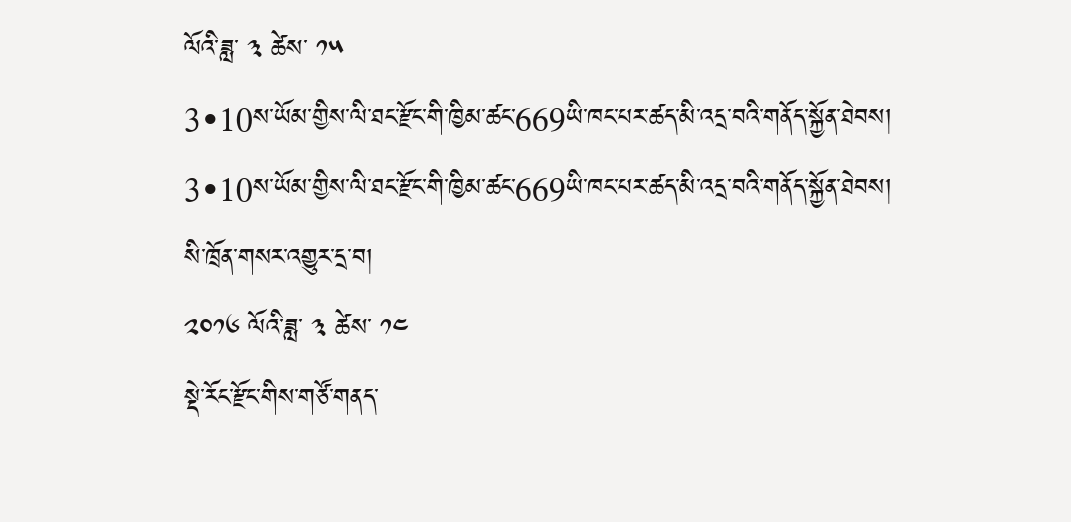ལོའི་ཟླ་ ༣ ཚེས་ ༡༥
3•10ས་ཡོམ་གྱིས་ལི་ཐང་རྫོང་གི་ཁྱིམ་ཚང་669ཡི་ཁང་པར་ཚད་མི་འདྲ་བའི་གནོད་སྐྱོན་ཐེབས།
3•10ས་ཡོམ་གྱིས་ལི་ཐང་རྫོང་གི་ཁྱིམ་ཚང་669ཡི་ཁང་པར་ཚད་མི་འདྲ་བའི་གནོད་སྐྱོན་ཐེབས།
སི་ཁྲོན་གསར་འགྱུར་དྲ་བ།
༢༠༡༦ ལོའི་ཟླ་ ༣ ཚེས་ ༡༤
སྡེ་རོང་རྫོང་གིས་གཙོ་གནད་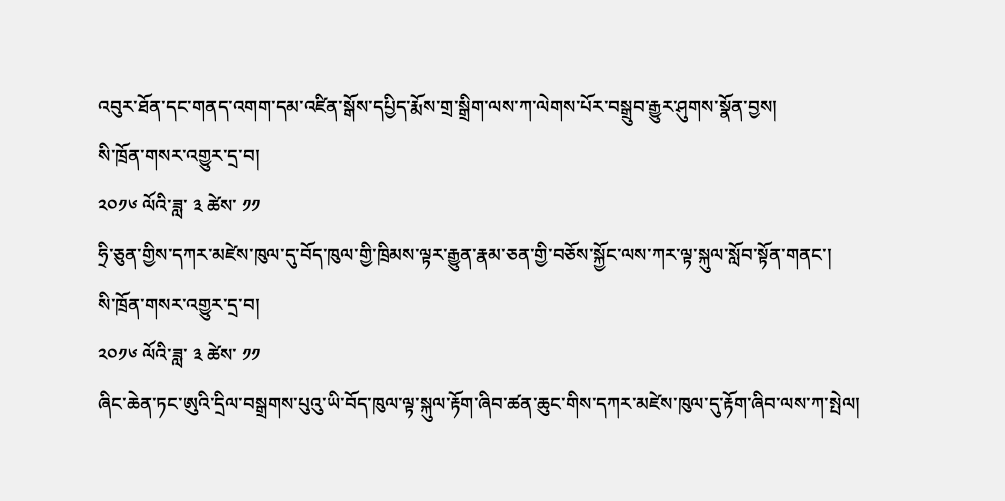འབུར་ཐོན་དང་གནད་འགག་དམ་འཛིན་སྒོས་དཔྱིད་རྨོས་གྲ་སྒྲིག་ལས་ཀ་ལེགས་པོར་བསྒྲུབ་རྒྱུར་ཤུགས་སྣོན་བྱས།
སི་ཁྲོན་གསར་འགྱུར་དྲ་བ།
༢༠༡༦ ལོའི་ཟླ་ ༣ ཚེས་ ༡༡
ཧྲི་ཅུན་གྱིས་དཀར་མཛེས་ཁུལ་དུ་བོད་ཁུལ་གྱི་ཁྲིམས་ལྟར་རྒྱུན་རྣམ་ཅན་གྱི་བཅོས་སྐྱོང་ལས་ཀར་ལྟ་སྐུལ་སློབ་སྟོན་གནང་།
སི་ཁྲོན་གསར་འགྱུར་དྲ་བ།
༢༠༡༦ ལོའི་ཟླ་ ༣ ཚེས་ ༡༡
ཞིང་ཆེན་ཏང་ཨུའི་དྲིལ་བསྒྲགས་པུའུ་ཡི་བོད་ཁུལ་ལྟ་སྐུལ་རྟོག་ཞིབ་ཚན་ཆུང་གིས་དཀར་མཛེས་ཁུལ་དུ་རྟོག་ཞིབ་ལས་ཀ་སྤེལ།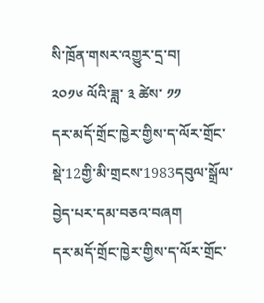སི་ཁྲོན་གསར་འགྱུར་དྲ་བ།
༢༠༡༦ ལོའི་ཟླ་ ༣ ཚེས་ ༡༡
དར་མདོ་གྲོང་ཁྱེར་གྱིས་ད་ལོར་གྲོང་སྡེ་12གྱི་མི་གྲངས་1983དབུལ་སྒྲོལ་བྱེད་པར་དམ་བཅའ་བཞག
དར་མདོ་གྲོང་ཁྱེར་གྱིས་ད་ལོར་གྲོང་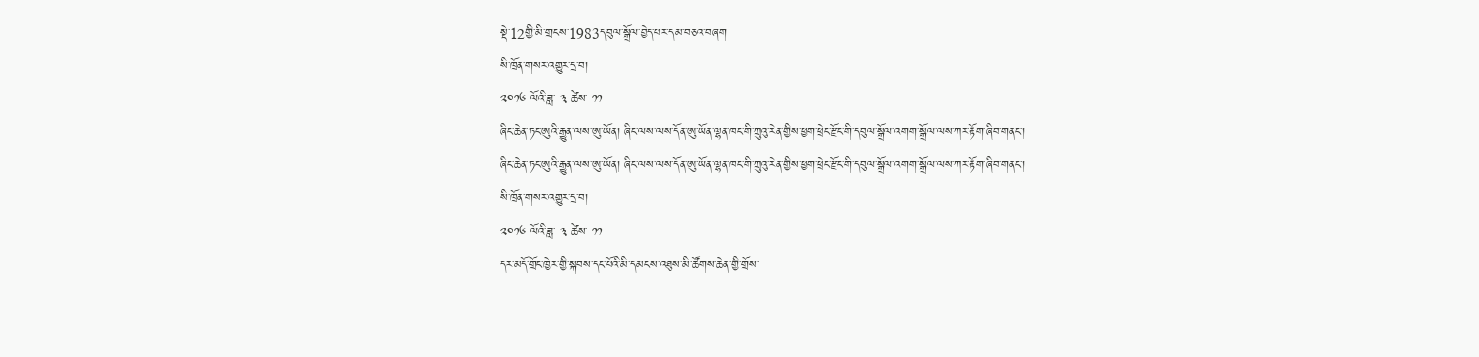སྡེ་12གྱི་མི་གྲངས་1983དབུལ་སྒྲོལ་བྱེད་པར་དམ་བཅའ་བཞག
སི་ཁྲོན་གསར་འགྱུར་དྲ་བ།
༢༠༡༦ ལོའི་ཟླ་ ༣ ཚེས་ ༡༡
ཞིང་ཆེན་ཏང་ཨུའི་རྒྱུན་ལས་ཨུ་ཡོན། ཞིང་ལས་ལས་དོན་ཨུ་ཡོན་ལྷན་ཁང་གི་ཀྲུའུ་རེན་གྱིས་ཕྱག་ཕྲེང་རྫོང་གི་དབུལ་སྒྲོལ་འགག་སྒྲོལ་ལས་ཀར་རྟོག་ཞིབ་གནང་།
ཞིང་ཆེན་ཏང་ཨུའི་རྒྱུན་ལས་ཨུ་ཡོན། ཞིང་ལས་ལས་དོན་ཨུ་ཡོན་ལྷན་ཁང་གི་ཀྲུའུ་རེན་གྱིས་ཕྱག་ཕྲེང་རྫོང་གི་དབུལ་སྒྲོལ་འགག་སྒྲོལ་ལས་ཀར་རྟོག་ཞིབ་གནང་།
སི་ཁྲོན་གསར་འགྱུར་དྲ་བ།
༢༠༡༦ ལོའི་ཟླ་ ༣ ཚེས་ ༡༡
དར་མདོ་གྲོང་ཁྱེར་གྱི་སྐབས་དང་པོའི་མི་དམངས་འཐུས་མི་ཚོགས་ཆེན་གྱི་གྲོས་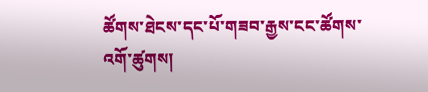ཚོགས་ཐེངས་དང་པོ་གཟབ་རྒྱས་ངང་ཚོགས་འགོ་ཚུགས།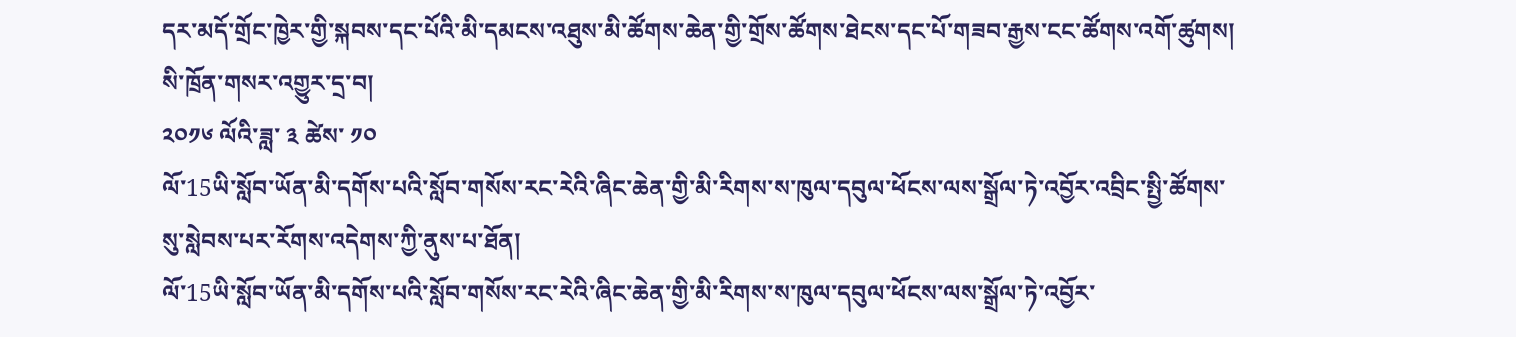དར་མདོ་གྲོང་ཁྱེར་གྱི་སྐབས་དང་པོའི་མི་དམངས་འཐུས་མི་ཚོགས་ཆེན་གྱི་གྲོས་ཚོགས་ཐེངས་དང་པོ་གཟབ་རྒྱས་ངང་ཚོགས་འགོ་ཚུགས།
སི་ཁྲོན་གསར་འགྱུར་དྲ་བ།
༢༠༡༦ ལོའི་ཟླ་ ༣ ཚེས་ ༡༠
ལོ་15ཡི་སློབ་ཡོན་མི་དགོས་པའི་སློབ་གསོས་རང་རེའི་ཞིང་ཆེན་གྱི་མི་རིགས་ས་ཁུལ་དབུལ་ཕོངས་ལས་སྒྲོལ་ཏེ་འབྱོར་འབྲིང་སྤྱི་ཚོགས་སུ་སླེབས་པར་རོགས་འདེགས་ཀྱི་ནུས་པ་ཐོན།
ལོ་15ཡི་སློབ་ཡོན་མི་དགོས་པའི་སློབ་གསོས་རང་རེའི་ཞིང་ཆེན་གྱི་མི་རིགས་ས་ཁུལ་དབུལ་ཕོངས་ལས་སྒྲོལ་ཏེ་འབྱོར་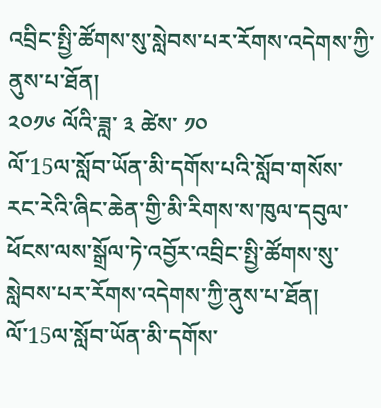འབྲིང་སྤྱི་ཚོགས་སུ་སླེབས་པར་རོགས་འདེགས་ཀྱི་ནུས་པ་ཐོན།
༢༠༡༦ ལོའི་ཟླ་ ༣ ཚེས་ ༡༠
ལོ་15ལ་སློབ་ཡོན་མི་དགོས་པའི་སློབ་གསོས་རང་རེའི་ཞིང་ཆེན་གྱི་མི་རིགས་ས་ཁུལ་དབུལ་ཕོངས་ལས་སྒྲོལ་ཏེ་འབྱོར་འབྲིང་སྤྱི་ཚོགས་སུ་སླེབས་པར་རོགས་འདེགས་ཀྱི་ནུས་པ་ཐོན།
ལོ་15ལ་སློབ་ཡོན་མི་དགོས་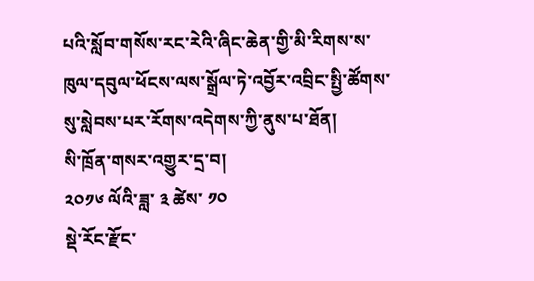པའི་སློབ་གསོས་རང་རེའི་ཞིང་ཆེན་གྱི་མི་རིགས་ས་ཁུལ་དབུལ་ཕོངས་ལས་སྒྲོལ་ཏེ་འབྱོར་འབྲིང་སྤྱི་ཚོགས་སུ་སླེབས་པར་རོགས་འདེགས་ཀྱི་ནུས་པ་ཐོན།
སི་ཁྲོན་གསར་འགྱུར་དྲ་བ།
༢༠༡༦ ལོའི་ཟླ་ ༣ ཚེས་ ༡༠
སྡེ་རོང་རྫོང་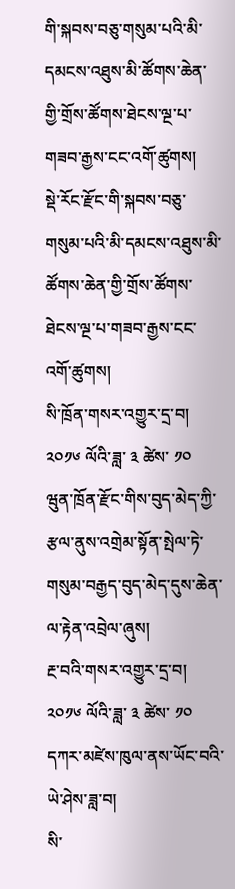གི་སྐབས་བཅུ་གསུམ་པའི་མི་དམངས་འཐུས་མི་ཚོགས་ཆེན་གྱི་གྲོས་ཚོགས་ཐེངས་ལྔ་པ་གཟབ་རྒྱས་ངང་འགོ་ཚུགས།
སྡེ་རོང་རྫོང་གི་སྐབས་བཅུ་གསུམ་པའི་མི་དམངས་འཐུས་མི་ཚོགས་ཆེན་གྱི་གྲོས་ཚོགས་ཐེངས་ལྔ་པ་གཟབ་རྒྱས་ངང་འགོ་ཚུགས།
སི་ཁྲོན་གསར་འགྱུར་དྲ་བ།
༢༠༡༦ ལོའི་ཟླ་ ༣ ཚེས་ ༡༠
ཝུན་ཁྲོན་རྫོང་གིས་བུད་མེད་ཀྱི་རྩལ་ནུས་འགྲེམ་སྟོན་སྤེལ་ཏེ་གསུམ་བརྒྱད་བུད་མེད་དུས་ཆེན་ལ་རྟེན་འབྲེལ་ཞུས།
རྔ་བའི་གསར་འགྱུར་དྲ་བ།
༢༠༡༦ ལོའི་ཟླ་ ༣ ཚེས་ ༡༠
དཀར་མཛེས་ཁུལ་ནས་ཡོང་བའི་ཡེ་ཤེས་ཟླ་བ།
སི་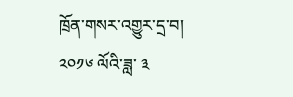ཁྲོན་གསར་འགྱུར་དྲ་བ།
༢༠༡༦ ལོའི་ཟླ་ ༣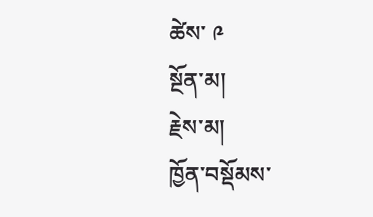ཚེས་ ༩
སྔོན་མ།
རྗེས་མ།
ཁྱོན་བསྡོམས་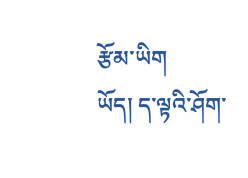རྩོམ་ཡིག
ཡོད། ད་ལྟའི་ཤོག་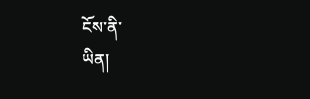ངོས་ནི་
ཡིན།